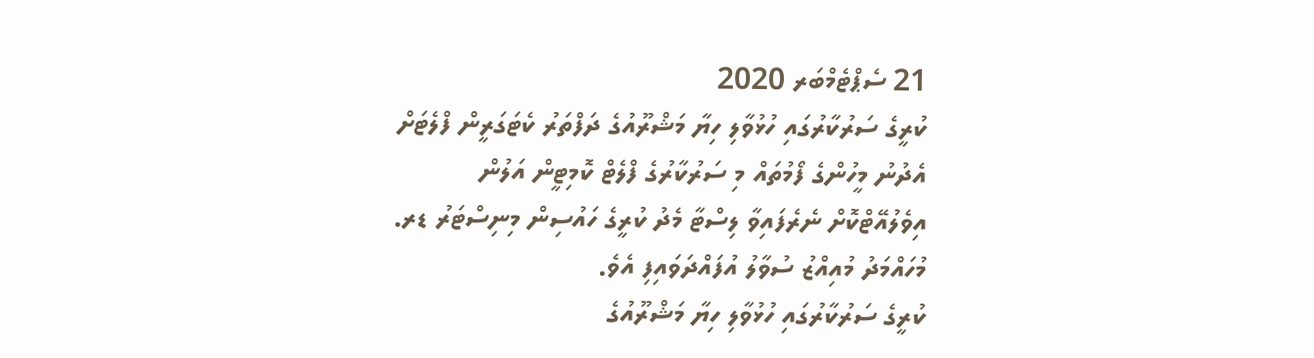21 ސެޕްޓެމްބަރ 2020
ކުރީގެ ސަރުކާރުގައި ހުޅުވާލި ހިޔާ މަޝްރޫއުގެ ދަފްތަރު ކެޓަގަރީން ފްލެޓަށް އެދުނު މީހުންގެ ފޯމުތައް މި ސަރުކާރުގެ ފްލެޓް ކޮމިޓީން އަލުން އިވެލުއޭޓްކޮށް ނެރެފައިވާ ލިސްޓާ މެދު ކުރީގެ ހައުސިން މިނިސްޓަރު ޑރ. މުހައްމަދު މުއިއްޒު ސުވާލު އުފައްދަވައިފި އެވެ.
ކުރީގެ ސަރުކާރުގައި ހުޅުވާލި ހިޔާ މަޝްރޫއުގެ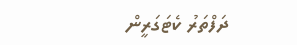ދަފްތަރު ކެޓަގަރީން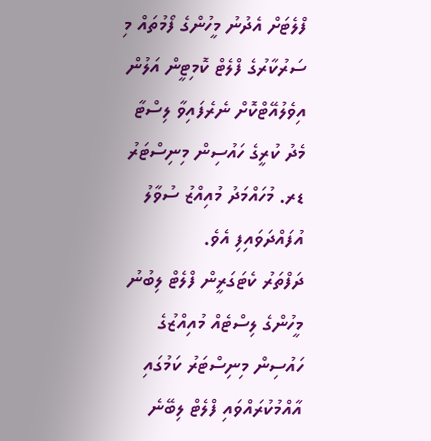ފްލެޓަށް އެދުނު މީހުންގެ ފޯމުތައް މި ސަރުކާރުގެ ފްލެޓް ކޮމިޓީން އަލުން އިވެލުއޭޓްކޮށް ނެރެފައިވާ ލިސްޓާ މެދު ކުރީގެ ހައުސިން މިނިސްޓަރު ޑރ. މުހައްމަދު މުއިއްޒު ސުވާލު އުފައްދަވައިފި އެވެ.
ދަފްތަރު ކެޓަގަރީން ފްލެޓް ލިބުނު މީހުންގެ ލިސްޓެއް މުއިއްޒުގެ ހައުސިން މިނިސްޓަރު ކަމުގައި އާއްމުކުރައްވައި ފްލެޓް ލިބޭނެ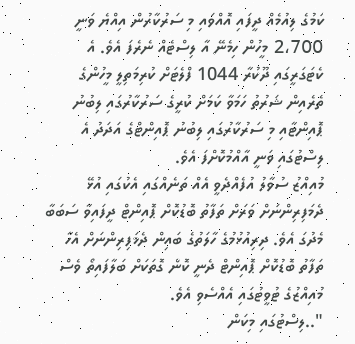ކަމުގެ ލިއުމެއް ދީފައި އޮއްވައި މި ސަރުކާރުން އިއްޔެ ވަނީ 2،700 މީހުން ހިމެނޭ އާ ލިސްޓެއް ނެރެފަ އެވެ. އެ ކެޓަގަރީގައި ދޫކުރާ 1044 ފްލެޓަށް ކުރިމަތިލީ މީހުންގެ ތެރެއިން ޝަރުތު ހަމަވާ ކަމަށް ކުރީގެ ސަރުކާރުގައި ލިބުނު ޕޮއިންޓާއި މި ސަރުކާރުގައި ލިބުނު ޕޮއިންޓްގެ އަދަދު އެ ލިސްޓުގައި ވަނީ އާއްމުކޮށްފަ އެވެ.
މުއިއްޒު ސުވާލު އުފެއްދެވީ އެއް ތަނެއްގައި އެކުގައި އުޅޭ ދެމަފިރިންނަށް ވަރަށް ތަފާތު ބޮޑުކޮށް ޕޮއިންޓް ދީފައިވާ ސަބަބާ މެދުގަ އެވެ. ދިރިއުޅުމުގެ ހާލަތުގެ ބައިން ދެމަފިރިންނަށް އެހާ ތަފާތު ބޮޑުކޮށް ޕޮއިންޓް ދެނީ ކޮން ގޮތަކަށް ބަލާފައިތޯ ވެސް މުއިއްޒުގެ ޓުވީޓުގައި އެއްސެވި އެވެ.
"..ލިސްޓުގައި މިކަން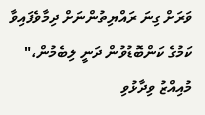ވަރަށް ގިނަ ރައްޔިތުންނަށް ދިމާވެފައިވާ ކަމުގެ ކަންބޮޑުވުން ދަނީ ލިބެމުން،" މުއިއްޒު ވިދާޅުވި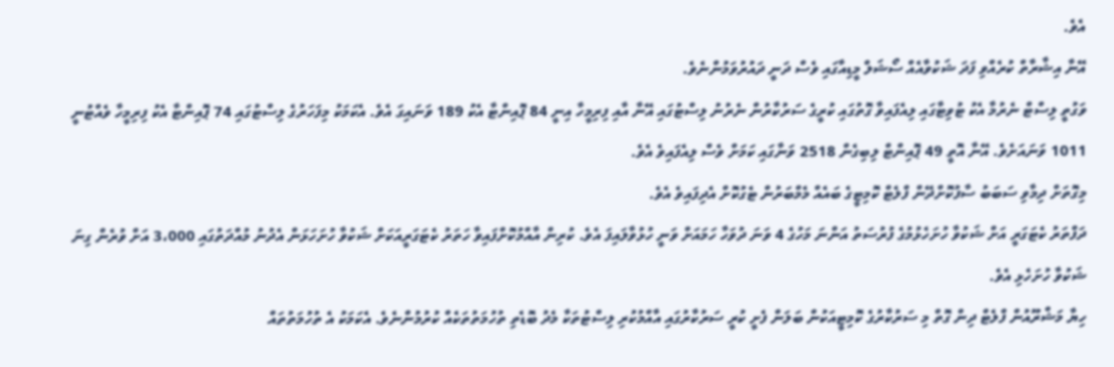އެވެ.
އޭނާ އިޝާރާތް ކުރެއްވި ފަދަ ޝަކުވާއެއް ސޯޝަލް މީޑިއާގައި ވެސް ދަނީ ދައުރުވަމުންނެވެ.
ވަގުތީ ލިސްޓް ނެރުމާ އެކު ޓުވިޓާގައި ލިއެފައިވާ ގޮތުގައި ކުރީގެ ސަރުކާރުން ނެރުނު ލިސްޓުގައި އޭނާ އާއި ފިރިމީހާ އިނީ 84 ޕޮއިންޓާ އެކު 189 ވަނައިގަ އެވެ. އެކަމަކު މިފަހަރުގެ ލިސްޓުގައި 74 ޕޮއިންޓާ އެކު ފިރިމީހާ ވެއްޓުނީ 1011 ވަނައަށެވެ. އޭނާ އޮތީ 49 ޕޮއިންޓް ލިބިގެން 2518 ވަނާގައި ކަމަށް ވެސް ލިއެފައިވެ އެވެ.
މިގޮތަށް ދިމާވި ސަބަބު ސާފުކޮށްދޭން ފްލެޓް ކޮމިޓީގެ ބައެއް މެމްބަރުން ޓެގުކޮށް އެދިފައިވެ އެވެ.
ދަފްތަރު ކެޓަގަރީ އަށް ޝަކުވާ ހުށަހެޅުމުގެ ފުރުސަތު އަންނަ މަހުގެ 4 ވަނަ ދުވަހާ ހަމައަށް ވަނީ ހުޅުވާލައިފަ އެވެ. ކުރިން އާއްމުކޮށްފައިވާ ހަތަރު ކެޓަގަރީއަކަށް ޝަކުވާ ހުށަހަޅަން އެދުނު މުއްދަތުގައި 3،000 އަށް ވުރެން ގިނަ ޝަކުވާ ހުށަހެޅި އެވެ.
ހިޔާ މަޝްރޫއުން ފްލެޓް ދިން ގޮތް މި ސަރުކާރުގެ ކޮމިޓީއަކުން ބަލަން ފެށީ ކުރީ ސަރުކާރުގައި އާއްމުކުރި ލިސްޓުތަކާ މެދު ބޮޑެތި ތުހުމަތުތަކެއް ކުރުމުންނެވެ. އެކަމަކު އެ ތުހުމަތުތައް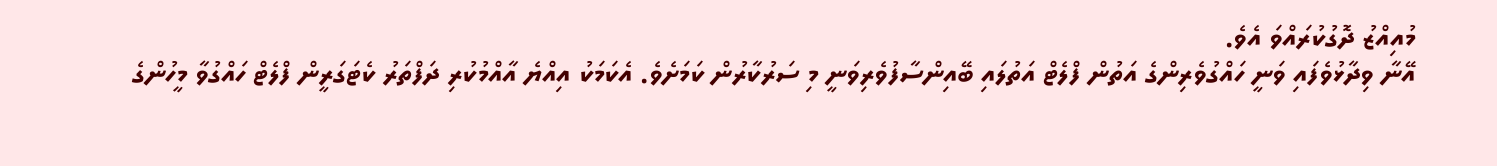މުއިއްޒު ދޮގުކުރައްވަ އެވެ.
އޭނާ ވިދާޅުވެފައި ވަނީ ހައްގުވެރިންގެ އަތުން ފްލެޓް އަތުލައި ބޭއިންސާފުވެރިވަނީ މި ސަރުކާރުން ކަމަށެވެ. އެކަމަކު އިއްޔެ އާއްމުކުރި ދަފްތަރު ކެޓަގަރީން ފްލެޓް ހައްގުވާ މީހުންގެ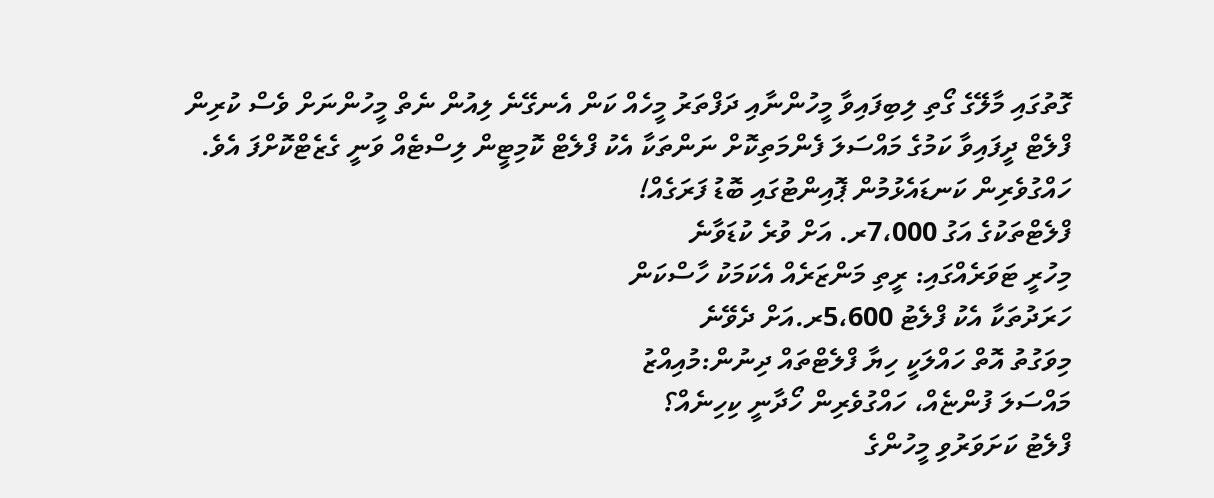ގޮތުގައި މާލޭގެ ގޯތި ލިބިފައިވާ މީހުންނާއި ދަފްތަރު މީހެއް ކަން އެނގޭނެ ލިއުން ނެތް މީހުންނަށް ވެސް ކުރިން ފްލެޓް ދީފައިވާ ކަމުގެ މައްސަލަ ފެންމަތިކޮށް ނަންތަކާ އެކު ފްލެޓް ކޮމިޓީން ލިސްޓެއް ވަނީ ގެޒެޓްކޮށްފަ އެވެ.
ހައްގުވެރިން ކަނޑައެޅުމުން ޕޮއިންޓުގައި ބޮޑު ފަރަގެއް!
ފްލެޓްތަކުގެ އަގު 7،000ރ. އަށް ވުރެ ކުޑަވާނެ
މިހުރީ ޓަވަރެއްގައި: ރީތި މަންޒަރެއް އެކަމަކު ހާސްކަން
ހަރަދުތަކާ އެކު ފްލެޓު 5،600ރ.އަށް ދެވޭނެ
މިވަގުތު އޮތް ހައްލަކީ ހިޔާ ފްލެޓްތައް ދިނުން:މުއިއްޒު
މައްސަލަ ފުންޏެއް، ހައްގުވެރިން ހޯދާނީ ކިހިނެއް؟
ފްލެޓު ކަށަވަރުވި މީހުންގެ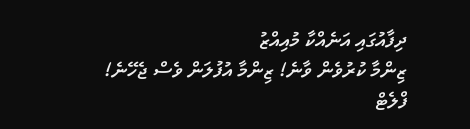ދިފާއުގައި އަނެއްކާ މުއިއްޒު
ޒިންމާ ކުރުވެން ވާނެ! ޒިންމާ އުފުލަން ވެސް ޖެހޭނެ!
ފްލެޓް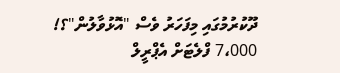ދޫކުރުމުގައި މިފަހަރު ވެސް "އޮޅުވާލުން"؟!
7،000 ފްލެޓަށް އެޕްރީލް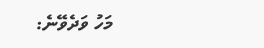މަހު ވަދެވޭނެ: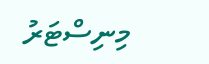މިނިސްޓަރު